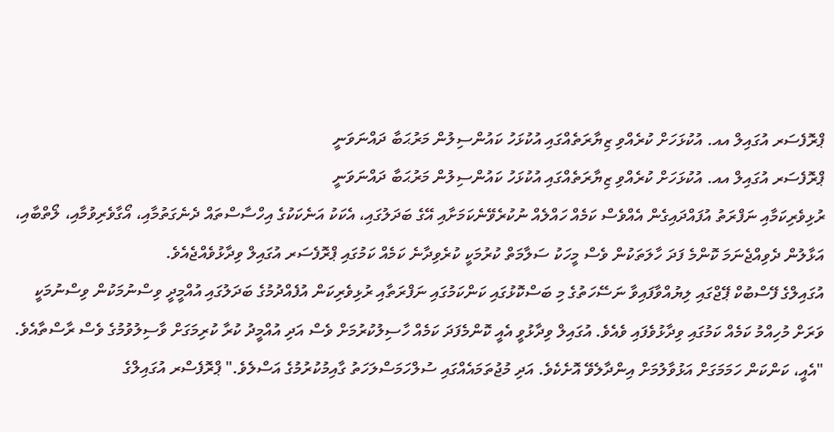ޕްރޮފެސަރ އުގައިލް އއ. އުކުޅަހަށް ކުރެއްވި ޒިޔާރަތެއްގައި އުކުޅަހު ކައުންސިލުން މަރުޙަބާ ދައްނަވަނީ
ޕްރޮފެސަރ އުގައިލް އއ. އުކުޅަހަށް ކުރެއްވި ޒިޔާރަތެއްގައި އުކުޅަހު ކައުންސިލުން މަރުޙަބާ ދައްނަވަނީ
ރުޅިވެރިކަމާއި ނަފްރަތު އުފައްދައިގެން އެއްވެސް ކަމެއް ހައްލެއް ނުކުރެވޭނެކަމަށާއި އޭގެ ބަދަލުގައި، އެކަކު އަނެކަކުގެ އިހްސާސްތައް ދެނެގަތުމާއި، އޯގާވެރިވުމާއި، ލޯތްބާއި، އަޅާލުން ދެވިއްޖެނަމަ ކޮންމެ ފަދަ ހާލަތަކުން ވެސް މީހަކު ސަލާމަތް ކުރުމަކީ ކުރެވިދާނެ ކަމެއް ކަމުގައި ޕްރޮފެސަރ އުގައިލް ވިދާޅުވެއްޖެއެވެ.
އުގައިލްގެ ފޭސްބުކް ޕޭޖްގައި ލިޔުއްވާފައިވާ ނަސޭހަތުގެ މި ބަސްކޮޅުގައި ކަންކަމުގައި ނަފްރަތާއި ރުޅިވެރިކަން އުފެއްދުމުގެ ބަދަލުގައި އުއްމީދީ ވިސްނުމަކުން ވިސްނުމަކީ ވަރަށް މުހިއްމު ކަމެއް ކަމުގައި ވިދާޅުވެފައި ވެއެވެ. އުގައިލް ވިދާޅުވީ އެއީ ކޮންމެފަދަ ކަމެއް ހާސިލުކުރުމަށް ވެސް އަދި އުއްމީދު ކުރާ ކުރިމަގަށް ވާސިލުވުމުގެ ވެސް ރާސްތާއެވެ.
"އެއީ، ކަންކަން ހަމަމަގަށް އަޅުވާލުމަށް އިންދާލެވޭ އޮށެކެވެ. އަދި މުޖުތަމައެއްގައި ސުލްހަމަސްލަހަތު ގާއިމުކުރުމުގެ އަސްލެވެ." ޕްރޮފެސްރ އުގައިލްގެ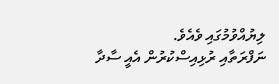ލިޔުއްވުމުގައި ވެއެވެ.
ނަފްރަތާއި ރުޅިއިސްކުރުން އެއީ ސާދާ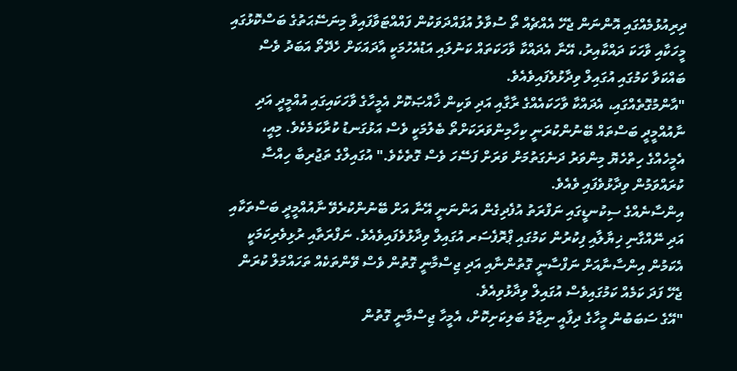ދިރިއުޅުމެއްގައި އޮންނަން ޖެހޭ އެއްޗެއް ތޯ ސުވާލު އުފައްދަވަކުން ފައްއްޓަވާފައިވާ މިނަސޭޙަތުގެ ބަސްކޮޅުގައި
މީހަކާއި ވާހަކަ ދައްކާއިރު، އޭނާ އެދައްކާ ވާހަކަތައް ކަނުލައި އަޑުއެހުމަކީ އާދައަކަށް ހެދޭތޯ އަބަދު ވެސް ބައްކަވާ ކަމުގައި އުގައިލް ވިދާޅުވެފައިވެއެވެ.
"އާންމުގޮތެއްގައި، އެދައްކާ ވާހަކައެއްގެ ރާގާއި އަދި ވަކިން ޚާއްޞަކޮށް އެމީހާގެ ވާހަކައިގައި އުއްމީދީ އަދި ނާއުއްމީދީ ބަސްތައް ބޭނުންކުރަނީ ކިހާމިންވަރަކަށްތޯ ބެލުމަކީ ވެސް އަޅުގަނޑު ކުރާކަމެކެވެ. މިއީ، އެމީހެއްގެ ހިތްހެޔޮ މިންވަރު ދަނެގަތުމަށް ވަރަށް ފަސޭހަ ވެސް ގޮތެކެވެ." އުގައިލްގެ ތަޖުރިބާ ހިއްސާ ކުރައްވަމުން ވިދާޅުވެފައި ވެއެވެ.
އިންސާނެއްގެ ސިކުނޑީގައި ނަފްރަތު އުފެދިގެން އަންނަނީ އޭނާ އަށް ބޭނުންކުރެވޭ ނާއުއްމީދީ ބަސްތަކާއި އަދި ނޭއްގާނި ޚިޔާލާއި ފިކުރުން ކަމުގައި ޕްރޮފެސަރ އުގައިލް ވިދާޅުވެފައިވެއެވެ. ނަފްރަތާއި ރުޅިވެރިކަމަކީ އެކަމުން އިންސާނާއަށް ނަފްސާނީ ގޮތުންނާއި އަދި ޖިސްމާނީ ގޮތުން ވެސް ވޭންތަކެއް ތަހައްމަލް ކުރަން ޖެހޭ ފަދަ ކަމެއް ކަމުގައިވެސް އުގައިލް ވިދާޅުވިއެވެ.
"އޭގެ ސަބަބުން މީހާގެ ދިފާއީ ނިޒާމު ބަލިކަށިކޮށް، އެމީހާ ޖިސްމާނީ ގޮތުން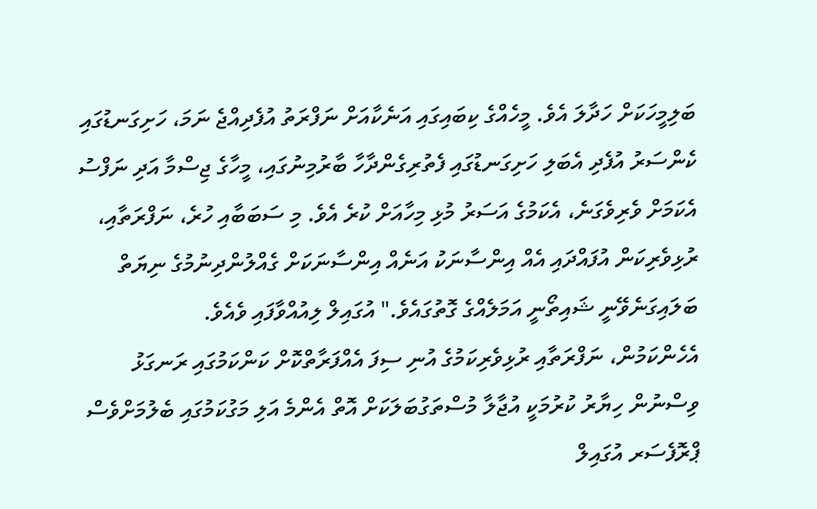ބަލިމީހަކަށް ހަދާލަ އެވެ. މީހެއްގެ ކިބައިގައި އަނެކާއަށް ނަފްރަތު އުފެދިއްޖެ ނަމަ، ހަށިގަނޑުގައި ކެންސަރު އުފެދި އެބަލި ހަށިގަނޑުގައި ފެތުރިގެންދާހާ ބާރުމިނުގައި، މީހާގެ ޖިސްމާ އަދި ނަފްސު އެކަމަށް ވެރިވެގަނެ، އެކަމުގެ އަސަރު މުޅި މިހާއަށް ކުރެ އެވެ. މި ސަބަބާއި ހުރެ، ނަފްރަތާއި، ރުޅިވެރިކަން އުފައްދައި އެއް އިންސާނަކު އަނެއް އިންސާނަކަށް ގެއްލުންދިނުމުގެ ނިޔަތް ބަލައިގަނެވޭނީ ޝައިތޯނީ އަމަލެއްގެ ގޮތުގައެވެ." އުގައިލް ލިއުއްވާފައި ވެއެވެ.
އެހެންކަމުން، ނަފްރަތާއި ރުޅިވެރިކަމުގެ އުނި ސިފަ އެއްފަރާތްކޮށް ކަންކަމުގައި ރަނގަޅު ވިސްނުން ހިޔާރު ކުރުމަކީ އުޖާލާ މުސްތަގުބަލަކަށް އޮތް އެންމެ އަލި މަގުކަމުގައި ބެލުމަށްވެސް ޕްރޮފެސަރ އުގައިލް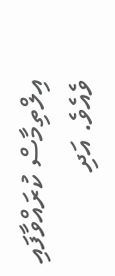އިލްތިމާސް ކުރައްވާފައި ވެއެވެ. އަދި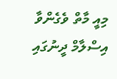މިއީ މާތް ވެގެންވާ އިސްލާމް ދީނުގައި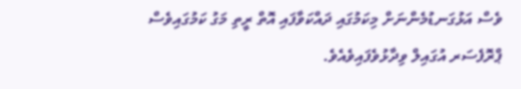ވެސް އަޅުގަނޑުމެންނަށް މިކަމުގައި ދައްކަވާފައި އޮތް ރީތި މަގު ކަމުގައިވެސް ޕްރޮފެސަރ އުގައިލް ވިދާޅުވެފައިވެއެވެ.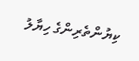ކިޔުންތެރިންގެ ހިޔާލު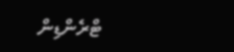ޓްރެންޑިން